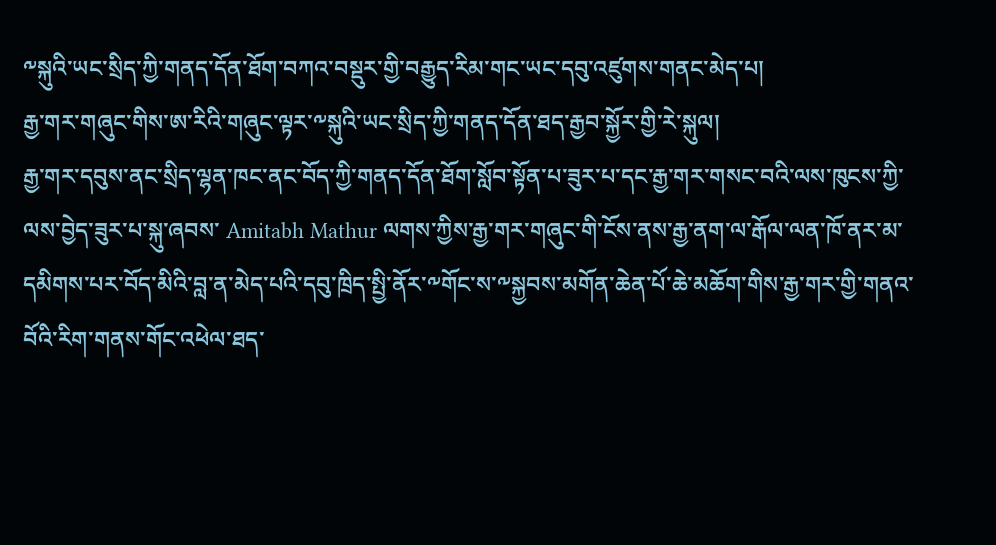༸སྐུའི་ཡང་སྲིད་ཀྱི་གནད་དོན་ཐོག་བཀའ་བསྡུར་གྱི་བརྒྱུད་རིམ་གང་ཡང་དབུ་འཛུགས་གནང་མེད་པ།
རྒྱ་གར་གཞུང་གིས་ཨ་རིའི་གཞུང་ལྟར་༸སྐུའི་ཡང་སྲིད་ཀྱི་གནད་དོན་ཐད་རྒྱབ་སྐྱོར་གྱི་རེ་སྐུལ།
རྒྱ་གར་དབུས་ནང་སྲིད་ལྷན་ཁང་ནང་བོད་ཀྱི་གནད་དོན་ཐོག་སློབ་སྟོན་པ་ཟུར་པ་དང་རྒྱ་གར་གསང་བའི་ལས་ཁུངས་ཀྱི་ལས་བྱེད་ཟུར་པ་སྐུ་ཞབས་ Amitabh Mathur ལགས་ཀྱིས་རྒྱ་གར་གཞུང་གི་ངོས་ནས་རྒྱ་ནག་ལ་རྒོལ་ལན་ཁོ་ནར་མ་དམིགས་པར་བོད་མིའི་བླ་ན་མེད་པའི་དབུ་ཁྲིད་སྤྱི་ནོར་༸གོང་ས་༸སྐྱབས་མགོན་ཆེན་པོ་ཆེ་མཆོག་གིས་རྒྱ་གར་གྱི་གནའ་བོའི་རིག་གནས་གོང་འཕེལ་ཐད་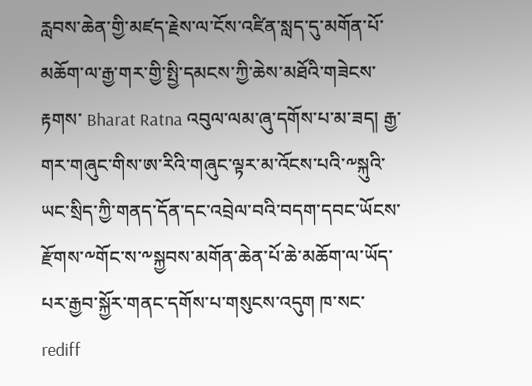རླབས་ཆེན་གྱི་མཛད་རྗེས་ལ་ངོས་འཛིན་སླད་དུ་མགོན་པོ་མཆོག་ལ་རྒྱ་གར་གྱི་སྤྱི་དམངས་ཀྱི་ཆེས་མཐོའི་གཟེངས་རྟགས་ Bharat Ratna འབུལ་ལམ་ཞུ་དགོས་པ་མ་ཟད། རྒྱ་གར་གཞུང་གིས་ཨ་རིའི་གཞུང་ལྟར་མ་འོངས་པའི་༸སྐུའི་ཡང་སྲིད་ཀྱི་གནད་དོན་དང་འབྲེལ་བའི་བདག་དབང་ཡོངས་རྫོགས་༸གོང་ས་༸སྐྱབས་མགོན་ཆེན་པོ་ཆེ་མཆོག་ལ་ཡོད་པར་རྒྱབ་སྐྱོར་གནང་དགོས་པ་གསུངས་འདུག ཁ་སང་ rediff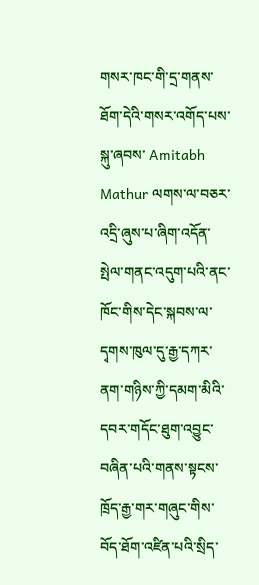གསར་ཁང་གི་དྲ་གནས་ཐོག་དེའི་གསར་འགོད་པས་སྐུ་ཞབས་ Amitabh Mathur ལགས་ལ་བཅར་འདྲི་ཞུས་པ་ཞིག་འདོན་སྤེལ་གནང་འདུག་པའི་ནང་ཁོང་གིས་དེང་སྐབས་ལ་དྭགས་ཁུལ་དུ་རྒྱ་དཀར་ནག་གཉིས་ཀྱི་དམག་མིའི་དབར་གདོང་ཐུག་འབྱུང་བཞིན་པའི་གནས་སྟངས་ཁྲོད་རྒྱ་གར་གཞུང་གིས་བོད་ཐོག་འཛིན་པའི་སྲིད་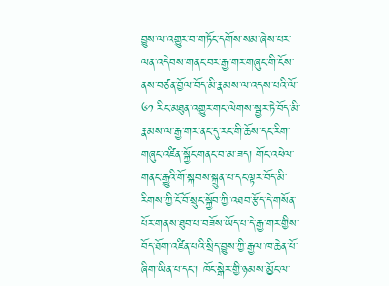བྱུས་ལ་འགྱུར་བ་གཏོང་དགོས་སམ་ཞེས་པར་ལན་འདེབས་གནང་བར་རྒྱ་གར་གཞུང་གི་ངོས་ནས་བཙན་བྱོལ་བོད་མི་རྣམས་ལ་འདས་པའི་ལོ་ ༦༡ རིང་མཐུན་འགྱུར་གང་ལེགས་སྦྱར་ཏེ་བོད་མི་རྣམས་ལ་རྒྱ་གར་ནང་དུ་རང་གི་ཆོས་དང་རིག་གཞུང་འཛིན་སྐྱོང་གནང་བ་མ་ཟད། གོང་འཕེལ་གནང་རྒྱུའི་གོ་སྐབས་སྐྲུན་པ་དང་ལྟར་བོད་མི་རིགས་ཀྱི་ངོ་བོ་སྲུང་སྐྱོབ་ཀྱི་འཐབ་རྩོད་དེ་གསོན་པོར་གནས་ཐུབ་པ་བཟོས་ཡོད་པ་དེ་རྒྱ་གར་གྱིས་བོད་ཐོག་འཛིན་པའི་སྲིད་བྱུས་ཀྱི་རྒྱལ་ཁ་ཆེན་པོ་ཞིག་ཡིན་པ་དང་། ཁོང་སྒེར་གྱི་ཉམས་མྱོང་ལ་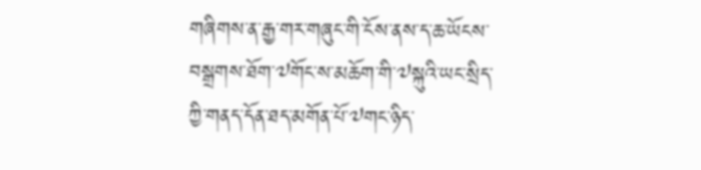གཞིགས་ན་རྒྱ་གར་གཞུང་གི་ངོས་ནས་ད་ཆ་ཡོངས་བསྒྲགས་ཐོག་༧གོང་ས་མཆོག་གི་༧སྐུའི་ཡང་སྲིད་ཀྱི་གནད་དོན་ཐད་མགོན་པོ་༧གང་ཉིད་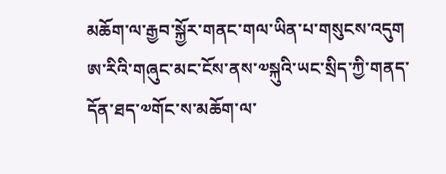མཆོག་ལ་རྒྱབ་སྐྱོར་གནང་གལ་ཡིན་པ་གསུངས་འདུག ཨ་རིའི་གཞུང་མང་ངོས་ནས་༧སྐུའི་ཡང་སྲིད་ཀྱི་གནད་དོན་ཐད་༧གོང་ས་མཆོག་ལ་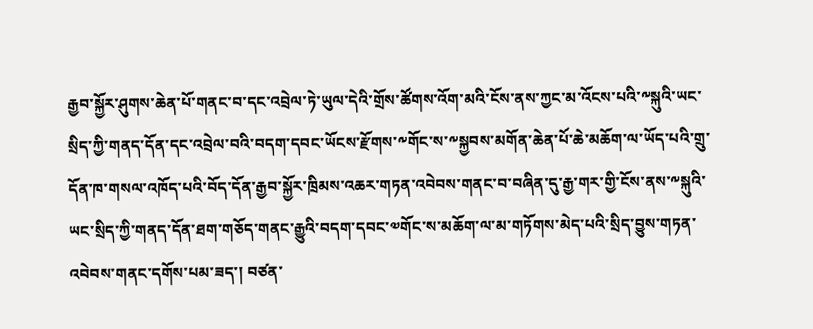རྒྱབ་སྐྱོར་ཤུགས་ཆེན་པོ་གནང་བ་དང་འབྲེལ་ཏེ་ཡུལ་དེའི་གྲོས་ཚོགས་འོག་མའི་ངོས་ནས་ཀྱང་མ་འོངས་པའི་༸སྐུའི་ཡང་སྲིད་ཀྱི་གནད་དོན་དང་འབྲེལ་བའི་བདག་དབང་ཡོངས་རྫོགས་༸གོང་ས་༸སྐྱབས་མགོན་ཆེན་པོ་ཆེ་མཆོག་ལ་ཡོད་པའི་གྲུ་དོན་ཁ་གསལ་འཁོད་པའི་བོད་དོན་རྒྱབ་སྐྱོར་ཁྲིམས་འཆར་གཏན་འབེབས་གནང་བ་བཞིན་དུ་རྒྱ་གར་གྱི་ངོས་ནས་༸སྐུའི་ཡང་སྲིད་ཀྱི་གནད་དོན་ཐག་གཅོད་གནང་རྒྱུའི་བདག་དབང་༧གོང་ས་མཆོག་ལ་མ་གཏོགས་མེད་པའི་སྲིད་བྱུས་གཏན་འབེབས་གནང་དགོས་པམ་ཟད་། བཙན་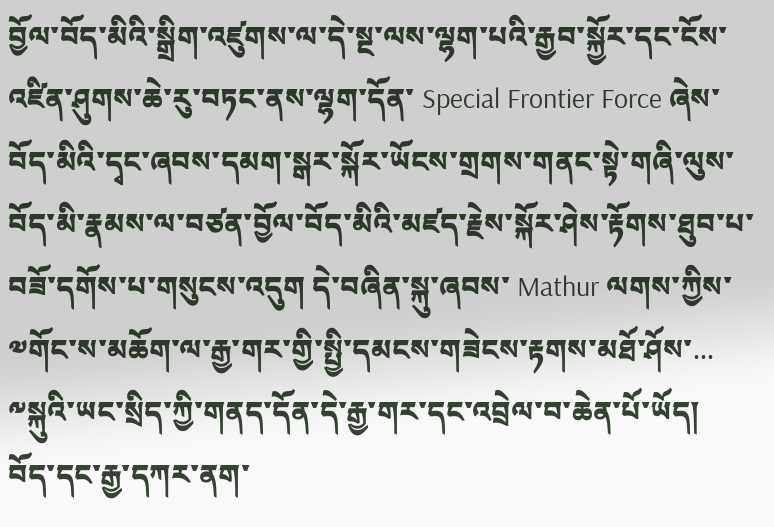བྱོལ་བོད་མིའི་སྒྲིག་འཛུགས་ལ་དེ་སྔ་ལས་ལྷག་པའི་རྒྱབ་སྐྱོར་དང་ངོས་འཛིན་ཤུགས་ཆེ་རུ་བཏང་ནས་ལྷག་དོན་ Special Frontier Force ཞེས་བོད་མིའི་དྭང་ཞབས་དམག་སྒར་སྐོར་ཡོངས་གྲགས་གནང་སྟེ་གཞི་ལུས་བོད་མི་རྣམས་ལ་བཙན་བྱོལ་བོད་མིའི་མཛད་རྗེས་སྐོར་ཤེས་རྟོགས་ཐུབ་པ་བཟོ་དགོས་པ་གསུངས་འདུག དེ་བཞིན་སྐུ་ཞབས་ Mathur ལགས་ཀྱིས་༧གོང་ས་མཆོག་ལ་རྒྱ་གར་གྱི་སྤྱི་དམངས་གཟེངས་རྟགས་མཐོ་ཤོས་...
༸སྐུའི་ཡང་སྲིད་ཀྱི་གནད་དོན་དེ་རྒྱ་གར་དང་འབྲེལ་བ་ཆེན་པོ་ཡོད།
བོད་དང་རྒྱ་དཀར་ནག་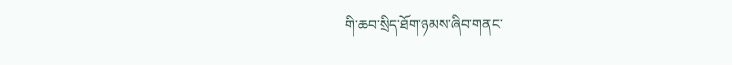གི་ཆབ་སྲིད་ཐོག་ཉམས་ཞིབ་གནང་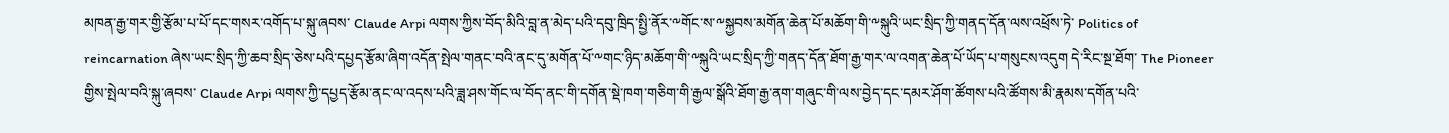མཁན་རྒྱ་གར་གྱི་རྩོམ་པ་པོ་དང་གསར་འགོད་པ་སྐུ་ཞབས་ Claude Arpi ལགས་ཀྱིས་བོད་མིའི་བླ་ན་མེད་པའི་དབུ་ཁྲིད་སྤྱི་ནོར་༸གོང་ས་༸སྐྱབས་མགོན་ཆེན་པོ་མཆོག་གི་༸སྐུའི་ཡང་སྲིད་ཀྱི་གནད་དོན་ལས་འཕྲོས་ཏེ་ Politics of reincarnation ཞེས་ཡང་སྲིད་ཀྱི་ཆབ་སྲིད་ཅེས་པའི་དཔྱད་རྩོམ་ཞིག་འདོན་སྤེལ་གནང་བའི་ནང་དུ་མགོན་པོ་༸གང་ཉིད་མཆོག་གི་༸སྐུའི་ཡང་སྲིད་ཀྱི་གནད་དོན་ཐོག་རྒྱ་གར་ལ་འགན་ཆེན་པོ་ཡོད་པ་གསུངས་འདུག དེ་རིང་སྔ་ཐོག་ The Pioneer གྱིས་སྤེལ་བའི་སྐུ་ཞབས་ Claude Arpi ལགས་ཀྱི་དཔྱད་རྩོམ་ནང་ལ་འདས་པའི་ཟླ་ཤས་གོང་ལ་བོད་ནང་གི་དགོན་སྡེ་ཁག་གཅིག་གི་རྒྱལ་སྒོའི་ཐོག་རྒྱ་ནག་གཞུང་གི་ལས་བྱེད་དང་དམར་ཤོག་ཚོགས་པའི་ཚོགས་མི་རྣམས་དགོན་པའི་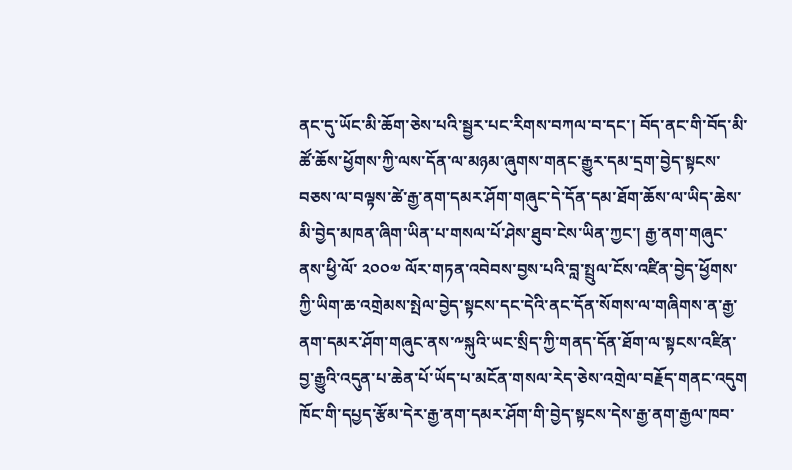ནང་དུ་ཡོང་མི་ཆོག་ཅེས་པའི་སྦྱར་པང་རིགས་བཀལ་བ་དང་། བོད་ནང་གི་བོད་མི་ཚོ་ཆོས་ཕྱོགས་ཀྱི་ལས་དོན་ལ་མཉམ་ཞུགས་གནང་རྒྱུར་དམ་དྲག་བྱེད་སྟངས་བཅས་ལ་བལྟས་ཚེ་རྒྱ་ནག་དམར་ཤོག་གཞུང་དེ་དོན་དམ་ཐོག་ཆོས་ལ་ཡིད་ཆེས་མི་བྱེད་མཁན་ཞིག་ཡིན་པ་གསལ་པོ་ཤེས་ཐུབ་ངེས་ཡིན་ཀྱང་། རྒྱ་ནག་གཞུང་ནས་ཕྱི་ལོ་ ༢༠༠༧ ལོར་གཏན་འབེབས་བྱས་པའི་བླ་སྤྲུལ་ངོས་འཛིན་བྱེད་ཕྱོགས་ཀྱི་ཡིག་ཆ་འགྲེམས་སྤེལ་བྱེད་སྟངས་དང་དེའི་ནང་དོན་སོགས་ལ་གཞིགས་ན་རྒྱ་ནག་དམར་ཤོག་གཞུང་ནས་༸སྐུའི་ཡང་སྲིད་ཀྱི་གནད་དོན་ཐོག་ལ་སྟངས་འཛིན་བྱ་རྒྱུའི་འདུན་པ་ཆེན་པོ་ཡོད་པ་མངོན་གསལ་རེད་ཅེས་འགྲེལ་བརྗོད་གནང་འདུག ཁོང་གི་དཔྱད་རྩོམ་དེར་རྒྱ་ནག་དམར་ཤོག་གི་བྱེད་སྟངས་དེས་རྒྱ་ནག་རྒྱལ་ཁབ་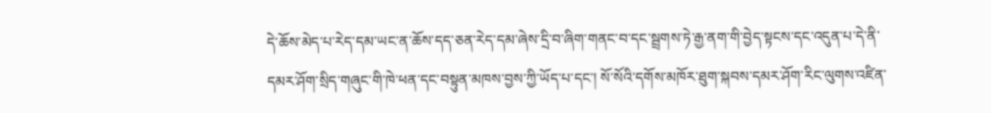དེ་ཆོས་མེད་པ་རེད་དམ་ཡང་ན་ཆོས་དད་ཅན་རེད་དམ་ཞེས་དྲི་བ་ཞིག་གནང་བ་དང་སྦྲགས་ཏེ་རྒྱ་ནག་གི་བྱེད་སྟངས་དང་འདུན་པ་དེ་ནི་དམར་ཤོག་སྲིད་གཞུང་གི་ཁེ་ཕན་དང་བསྟུན་མཁས་བྱས་ཀྱི་ཡོད་པ་དང་། སོ་སོའི་དགོས་མཁོར་ཐུག་སྐབས་དམར་ཤོག་རིང་ལུགས་འཛིན་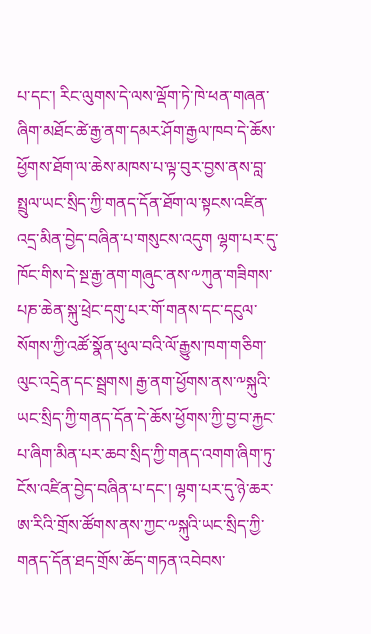པ་དང་། རིང་ལུགས་དེ་ལས་ལྡོག་ཏེ་ཁེ་ཕན་གཞན་ཞིག་མཐོང་ཚེ་རྒྱ་ནག་དམར་ཤོག་རྒྱལ་ཁབ་དེ་ཆོས་ཕྱོགས་ཐོག་ལ་ཆེས་མཁས་པ་ལྟ་བུར་བྱས་ནས་བླ་སྤྲུལ་ཡང་སྲིད་ཀྱི་གནད་དོན་ཐོག་ལ་སྟངས་འཛིན་འདྲ་མིན་བྱེད་བཞིན་པ་གསུངས་འདུག ལྷག་པར་དུ་ཁོང་གིས་དེ་སྔ་རྒྱ་ནག་གཞུང་ནས་༸ཀུན་གཟིགས་པཎ་ཆེན་སྐུ་ཕྲེང་དགུ་པར་གོ་གནས་དང་དངུལ་སོགས་ཀྱི་འཚོ་སྣོན་ཕུལ་བའི་ལོ་རྒྱུས་ཁག་གཅིག་ལུང་འདྲེན་དང་སྦྲགས། རྒྱ་ནག་ཕྱོགས་ནས་༸སྐུའི་ཡང་སྲིད་ཀྱི་གནད་དོན་དེ་ཆོས་ཕྱོགས་ཀྱི་བྱ་བ་རྐྱང་པ་ཞིག་མིན་པར་ཆབ་སྲིད་ཀྱི་གནད་འགག་ཞིག་ཏུ་ངོས་འཛིན་བྱེད་བཞིན་པ་དང་། ལྷག་པར་དུ་ཉེ་ཆར་ཨ་རིའི་གྲོས་ཚོགས་ནས་ཀྱང་༸སྐུའི་ཡང་སྲིད་ཀྱི་གནད་དོན་ཐད་གྲོས་ཆོད་གཏན་འབེབས་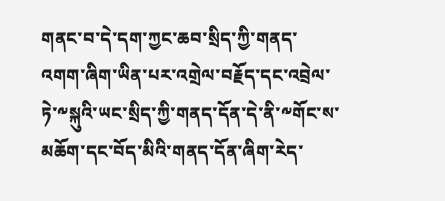གནང་བ་དེ་དག་ཀྱང་ཆབ་སྲིད་ཀྱི་གནད་འགག་ཞིག་ཡིན་པར་འགྲེལ་བརྗོད་དང་འབྲེལ་ཏེ་༸སྐུའི་ཡང་སྲིད་ཀྱི་གནད་དོན་དེ་ནི་༸གོང་ས་མཆོག་དང་བོད་མིའི་གནད་དོན་ཞིག་རེད་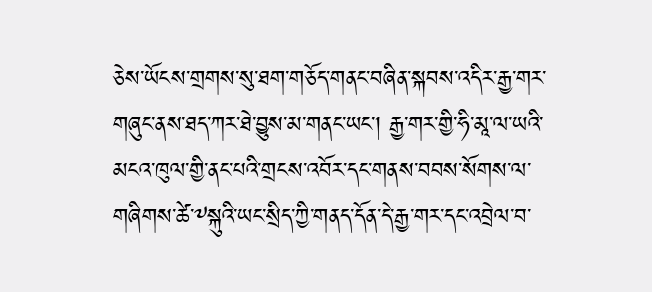ཅེས་ཡོངས་གྲགས་སུ་ཐག་གཅོད་གནང་བཞིན་སྐབས་འདིར་རྒྱ་གར་གཞུང་ནས་ཐད་ཀར་ཐེ་བྱུས་མ་གནང་ཡང་། རྒྱ་གར་གྱི་ཧི་མཱ་ལ་ཡའི་མངའ་ཁུལ་གྱི་ནང་པའི་གྲངས་འབོར་དང་གནས་བབས་སོགས་ལ་གཞིགས་ཚེ་༸སྐུའི་ཡང་སྲིད་ཀྱི་གནད་དོན་དེ་རྒྱ་གར་དང་འབྲེལ་བ་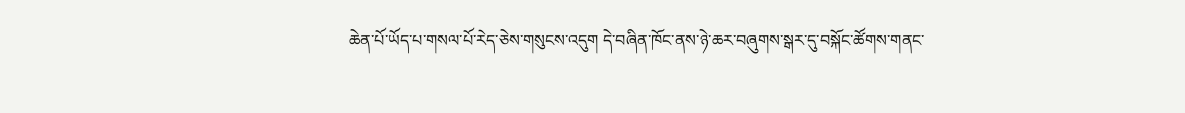ཆེན་པོ་ཡོད་པ་གསལ་པོ་རེད་ཅེས་གསུངས་འདུག དེ་བཞིན་ཁོང་ནས་ཉེ་ཆར་བཞུགས་སྒར་དུ་བསྐོང་ཚོགས་གནང་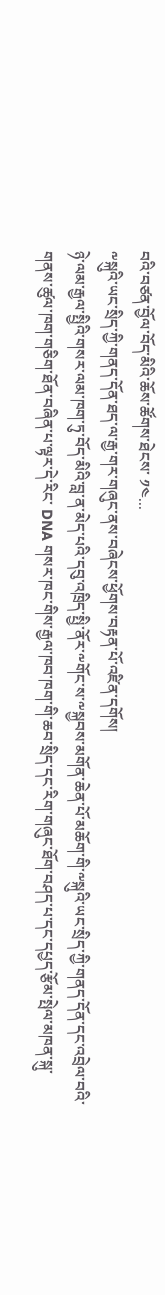བའི་བཙན་བྱོལ་བོད་མིའི་ཆོས་ཚོགས་ཐེངས་ ༡༤...
༸སྐུའི་ཡང་སྲིད་ཀྱི་གནད་དོན་ཐད་ལ་རྒྱ་གར་གཞུང་ནས་བཞེངས་ཕྱོགས་བརྟན་པོ་འཛིན་དགོས།
ཉེ་ལམ་རྒྱལ་སྤྱིའི་གསར་ལམ་ཁག་ཏུ་བོད་མིའི་བླ་ན་མེད་པའི་དབུ་འཁྲིད་སྤྱི་ནོར་༸གོང་ས་༸སྐྱབས་མགོན་ཆེན་པོ་མཆོག་གི་༸སྐུའི་ཡང་སྲིད་ཀྱི་གནད་དོན་དང་འབྲེལ་བའི་གནས་ཚུལ་ཁག་གཅིག་ཐོན་བཞིན་པ་ལྟར་དེ་རིང་ DNA གསར་ཁང་གིས་རྒྱལ་ཁབ་ཁག་གི་ཆབ་སྲིད་དང་རིག་གཞུང་ཐོག་བཤད་པ་དང་དཔྱད་རྩོམ་སྤེལ་མཁན་སྐུ་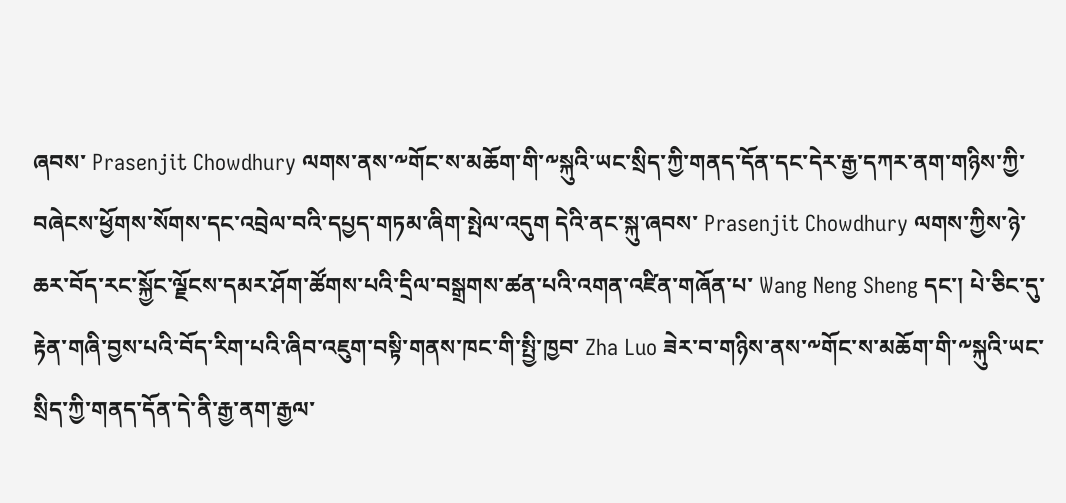ཞབས་ Prasenjit Chowdhury ལགས་ནས་༸གོང་ས་མཆོག་གི་༸སྐུའི་ཡང་སྲིད་ཀྱི་གནད་དོན་དང་དེར་རྒྱ་དཀར་ནག་གཉིས་ཀྱི་བཞེངས་ཕྱོགས་སོགས་དང་འབྲེལ་བའི་དཔྱད་གཏམ་ཞིག་སྤེལ་འདུག དེའི་ནང་སྐུ་ཞབས་ Prasenjit Chowdhury ལགས་ཀྱིས་ཉེ་ཆར་བོད་རང་སྐྱོང་ལྗོངས་དམར་ཤོག་ཚོགས་པའི་དྲིལ་བསྒྲགས་ཚན་པའི་འགན་འཛིན་གཞོན་པ་ Wang Neng Sheng དང་། པེ་ཅིང་དུ་རྟེན་གཞི་བྱས་པའི་བོད་རིག་པའི་ཞིབ་འཇུག་བསྟི་གནས་ཁང་གི་སྤྱི་ཁྱབ་ Zha Luo ཟེར་བ་གཉིས་ནས་༸གོང་ས་མཆོག་གི་༸སྐུའི་ཡང་སྲིད་ཀྱི་གནད་དོན་དེ་ནི་རྒྱ་ནག་རྒྱལ་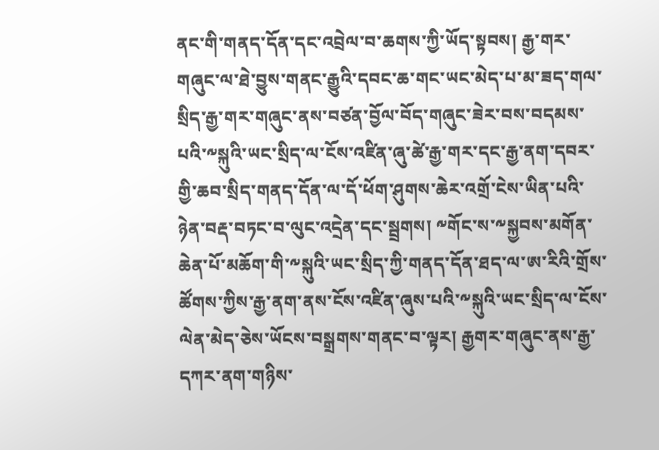ནང་གི་གནད་དོན་དང་འབྲེལ་བ་ཆགས་ཀྱི་ཡོད་སྟབས། རྒྱ་གར་གཞུང་ལ་ཐེ་བྱུས་གནང་རྒྱུའི་དབང་ཆ་གང་ཡང་མེད་པ་མ་ཟད་གལ་སྲིད་རྒྱ་གར་གཞུང་ནས་བཙན་བྱོལ་བོད་གཞུང་ཟེར་བས་བདམས་པའི་༸སྐུའི་ཡང་སྲིད་ལ་ངོས་འཛིན་ཞུ་ཚེ་རྒྱ་གར་དང་རྒྱ་ནག་དབར་གྱི་ཆབ་སྲིད་གནད་དོན་ལ་དོ་ཕོག་ཤུགས་ཆེར་འགྲོ་ངེས་ཡིན་པའི་ཉེན་བརྡ་བཏང་བ་ལུང་འདྲེན་དང་སྦྲགས། ༸གོང་ས་༸སྐྱབས་མགོན་ཆེན་པོ་མཆོག་གི་༸སྐུའི་ཡང་སྲིད་ཀྱི་གནད་དོན་ཐད་ལ་ཨ་རིའི་གྲོས་ཚོགས་ཀྱིས་རྒྱ་ནག་ནས་ངོས་འཛིན་ཞུས་པའི་༸སྐུའི་ཡང་སྲིད་ལ་ངོས་ལེན་མེད་ཅེས་ཡོངས་བསྒྲགས་གནང་བ་ལྟར། རྒྱགར་གཞུང་ནས་རྒྱ་དཀར་ནག་གཉིས་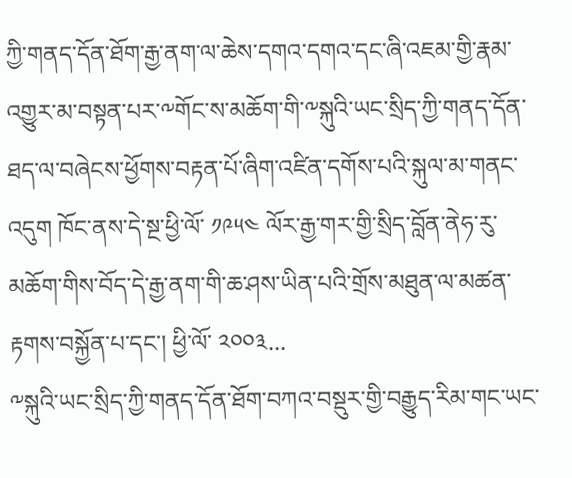ཀྱི་གནད་དོན་ཐོག་རྒྱ་ནག་ལ་ཆེས་དགའ་དགའ་དང་ཞི་འཇམ་གྱི་རྣམ་འགྱུར་མ་བསྟན་པར་༸གོང་ས་མཆོག་གི་༸སྐུའི་ཡང་སྲིད་ཀྱི་གནད་དོན་ཐད་ལ་བཞེངས་ཕྱོགས་བརྟན་པོ་ཞིག་འཛིན་དགོས་པའི་སྐུལ་མ་གནང་འདུག ཁོང་ནས་དེ་སྔ་ཕྱི་ལོ་ ༡༩༥༤ ལོར་རྒྱ་གར་གྱི་སྲིད་བློན་ནེཧ་རུ་མཆོག་གིས་བོད་དེ་རྒྱ་ནག་གི་ཆ་ཤས་ཡིན་པའི་གྲོས་མཐུན་ལ་མཚན་རྟགས་བསྐྱོན་པ་དང་། ཕྱི་ལོ་ ༢༠༠༣...
༸སྐུའི་ཡང་སྲིད་ཀྱི་གནད་དོན་ཐོག་བཀའ་བསྡུར་གྱི་བརྒྱུད་རིམ་གང་ཡང་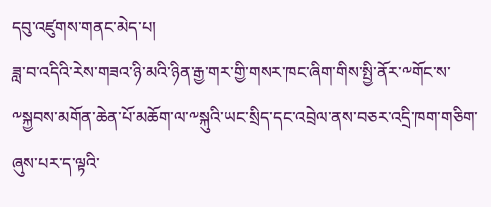དབུ་འཛུགས་གནང་མེད་པ།
ཟླ་བ་འདིའི་རེས་གཟའ་ཉི་མའི་ཉིན་རྒྱ་གར་གྱི་གསར་ཁང་ཞིག་གིས་སྤྱི་ནོར་༸གོང་ས་༸སྐྱབས་མགོན་ཆེན་པོ་མཆོག་ལ་༸སྐུའི་ཡང་སྲིད་དང་འབྲེལ་ནས་བཅར་འདྲི་ཁག་གཅིག་ཞུས་པར་ད་ལྟའི་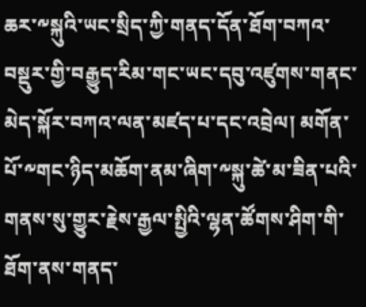ཆར་༸སྐུའི་ཡང་སྲིད་ཀྱི་གནད་དོན་ཐོག་བཀའ་བསྡུར་གྱི་བརྒྱུད་རིམ་གང་ཡང་དབུ་འཛུགས་གནང་མེད་སྐོར་བཀའ་ལན་མཛད་པ་དང་འབྲེལ། མགོན་པོ་༸གང་ཉིད་མཆོག་ནམ་ཞིག་༸སྐུ་ཚེ་མ་ཟིན་པའི་གནས་སུ་གྱུར་རྗེས་རྒྱལ་སྤྱིའི་ལྷན་ཚོགས་ཤིག་གི་ཐོག་ནས་གནད་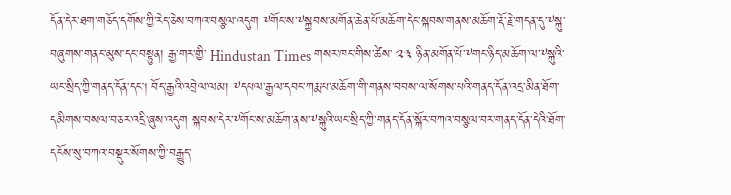དོན་དེར་ཐག་གཅོད་དགོས་ཀྱི་རེད་ཅེས་བཀའ་བསྩལ་འདུག ༸གོང་ས་༸སྐྱབས་མགོན་ཆེན་པོ་མཆོག་དེང་སྐབས་གནས་མཆོག་རྡོ་རྗེ་གདན་དུ་༸སྐུ་བཞུགས་གནང་མུས་དང་བསྟུན། རྒྱ་གར་གྱི་ Hindustan Times གསར་ཁང་གིས་ཚེས་ ༢༣ ཉིན་མགོན་པོ་༸གང་ཉིད་མཆོག་ལ་༸སྐུའི་ཡང་སྲིད་ཀྱི་གནད་དོན་དང། བོད་རྒྱའི་འབྲེལ་ལམ། ༸དཔལ་རྒྱལ་དབང་ཀརྨ་པ་མཆོག་གི་གནས་བབས་ལ་སོགས་པའི་གནད་དོན་འདྲ་མིན་ཐོག་དམིགས་བསལ་བཅར་འདྲི་ཞུས་འདུག སྐབས་དེར་༸གོང་ས་མཆོག་ནས་༸སྐུའི་ཡང་སྲིད་ཀྱི་གནད་དོན་སྐོར་བཀའ་བསྩལ་བར་གནད་དོན་དེའི་ཐོག་དངོས་སུ་བཀའ་བསྡུར་སོགས་ཀྱི་བརྒྱུད་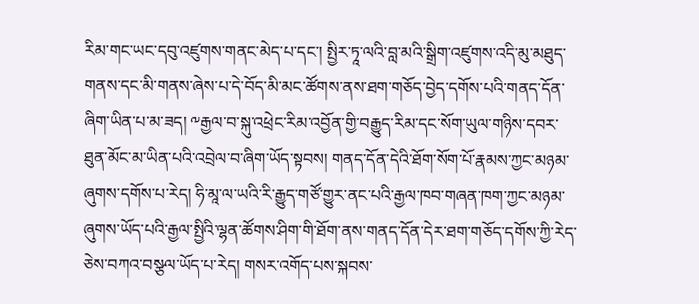རིམ་གང་ཡང་དབུ་འཛུགས་གནང་མེད་པ་དང་། སྤྱིར་ཏཱ་ལའི་བླ་མའི་སྒྲིག་འཛུགས་འདི་མུ་མཐུད་གནས་དང་མི་གནས་ཞེས་པ་དེ་བོད་མི་མང་ཚོགས་ནས་ཐག་གཅོད་བྱེད་དགོས་པའི་གནད་དོན་ཞིག་ཡིན་པ་མ་ཟད། ༸རྒྱལ་བ་སྐུ་འཕྲེང་རིམ་འབྱོན་གྱི་བརྒྱུད་རིམ་དང་སོག་ཡུལ་གཉིས་དབར་ཐུན་མོང་མ་ཡིན་པའི་འབྲེལ་བ་ཞིག་ཡོད་སྟབས། གནད་དོན་དེའི་ཐོག་སོག་པོ་རྣམས་ཀྱང་མཉམ་ཞུགས་དགོས་པ་རེད། ཧི་མཱ་ལ་ཡའི་རི་རྒྱུད་གཙོ་གྱུར་ནང་པའི་རྒྱལ་ཁབ་གཞན་ཁག་ཀྱང་མཉམ་ཞུགས་ཡོད་པའི་རྒྱལ་སྤྱིའི་ལྷན་ཚོགས་ཤིག་གི་ཐོག་ནས་གནད་དོན་དེར་ཐག་གཅོད་དགོས་ཀྱི་རེད་ཅེས་བཀའ་བསྩལ་ཡོད་པ་རེད། གསར་འགོད་པས་སྐབས་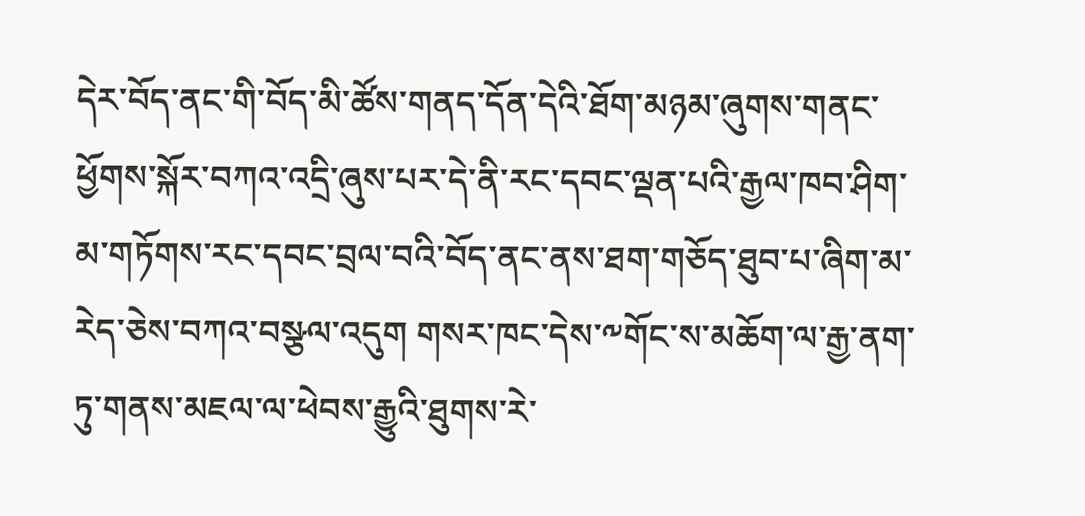དེར་བོད་ནང་གི་བོད་མི་ཚོས་གནད་དོན་དེའི་ཐོག་མཉམ་ཞུགས་གནང་ཕྱོགས་སྐོར་བཀའ་འདྲི་ཞུས་པར་དེ་ནི་རང་དབང་ལྡན་པའི་རྒྱལ་ཁབ་ཤིག་མ་གཏོགས་རང་དབང་བྲལ་བའི་བོད་ནང་ནས་ཐག་གཅོད་ཐུབ་པ་ཞིག་མ་རེད་ཅེས་བཀའ་བསྩལ་འདུག གསར་ཁང་དེས་༸གོང་ས་མཆོག་ལ་རྒྱ་ནག་ཏུ་གནས་མཇལ་ལ་ཕེབས་རྒྱུའི་ཐུགས་རེ་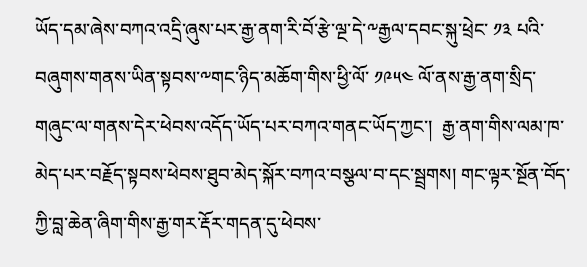ཡོད་དམ་ཞེས་བཀའ་འདྲི་ཞུས་པར་རྒྱ་ནག་རི་བོ་རྩེ་ལྔ་དེ་༸རྒྱལ་དབང་སྐུ་ཕྲེང་ ༡༣ པའི་བཞུགས་གནས་ཡིན་སྟབས་༸གང་ཉིད་མཆོག་གིས་ཕྱི་ལོ་ ༡༩༥༤ ལོ་ནས་རྒྱ་ནག་སྲིད་གཞུང་ལ་གནས་དེར་ཕེབས་འདོད་ཡོད་པར་བཀའ་གནང་ཡོད་ཀྱང་།  རྒྱ་ནག་གིས་ལམ་ཁ་མེད་པར་བརྗོད་སྟབས་ཕེབས་ཐུབ་མེད་སྐོར་བཀའ་བསྩལ་བ་དང་སྦྲགས། གང་ལྟར་སྔོན་བོད་ཀྱི་བླ་ཆེན་ཞིག་གིས་རྒྱ་གར་རྡོར་གདན་དུ་ཕེབས་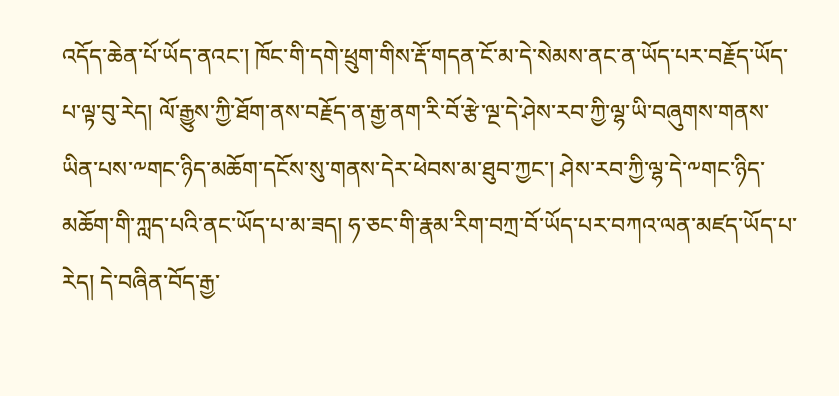འདོད་ཆེན་པོ་ཡོད་ནའང་། ཁོང་གི་དགེ་ཕྲུག་གིས་རྡོ་གདན་ངོ་མ་དེ་སེམས་ནང་ན་ཡོད་པར་བརྗོད་ཡོད་པ་ལྟ་བུ་རེད། ལོ་རྒྱུས་ཀྱི་ཐོག་ནས་བརྗོད་ན་རྒྱ་ནག་རི་བོ་རྩེ་ལྔ་དེ་ཤེས་རབ་ཀྱི་ལྷ་ཡི་བཞུགས་གནས་ཡིན་པས་༸གང་ཉིད་མཆོག་དངོས་སུ་གནས་དེར་ཕེབས་མ་ཐུབ་ཀྱང་། ཤེས་རབ་ཀྱི་ལྷ་དེ་༸གང་ཉིད་མཆོག་གི་ཀླད་པའི་ནང་ཡོད་པ་མ་ཟད། ཧ་ཅང་གི་རྣམ་རིག་བཀྲ་བོ་ཡོད་པར་བཀའ་ལན་མཛད་ཡོད་པ་རེད། དེ་བཞིན་བོད་རྒྱ་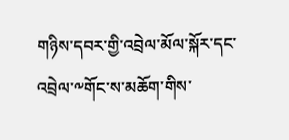གཉིས་དབར་གྱི་འབྲེལ་མོལ་སྐོར་དང་འབྲེལ་༸གོང་ས་མཆོག་གིས་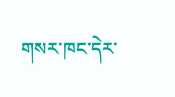གསར་ཁང་དེར་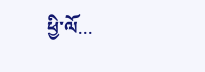ཕྱི་ལོ...